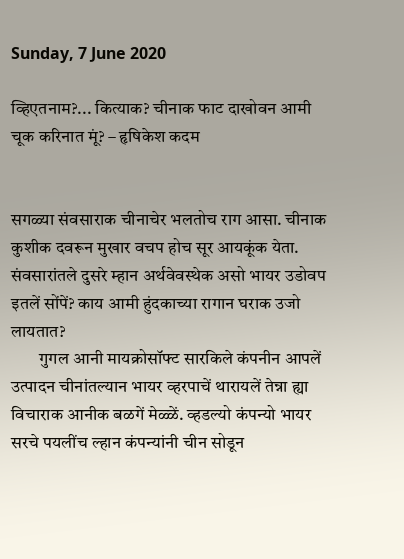Sunday, 7 June 2020

व्हिएतनाम?... कित्याक? चीनाक फाट दाखोवन आमी चूक करिनात मूं? – हृषिकेश कदम


सगळ्या संवसाराक चीनाचेर भलतोच राग आसा. चीनाक कुशीक दवरून मुखार वचप होच सूर आयकूंक येता. संवसारांतले दुसरे म्हान अर्थवेवस्थेक असो भायर उडोवप इतलें सोंपें? काय आमी हुंदकाच्या रागान घराक उजो लायतात?
        गुगल आनी मायक्रोसॉफ्ट सारकिले कंपनीन आपलें उत्पादन चीनांतल्यान भायर व्हरपाचें थारायलें तेन्ना ह्या विचाराक आनीक बळगें मेळ्ळें. व्हडल्यो कंपन्यो भायर सरचे पयलींच ल्हान कंपन्यांनी चीन सोडून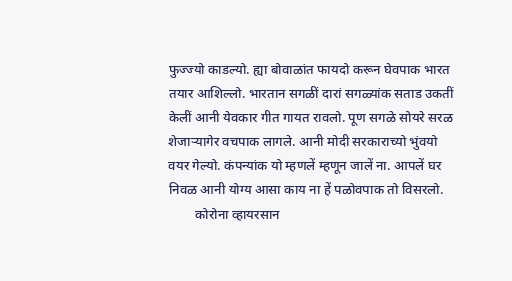फुज्ज्यो काडल्यो. ह्या बोवाळांत फायदो करून घेवपाक भारत तयार आशिल्लो. भारतान सगळीं दारां सगळ्यांक सताड उकतीं केलीं आनी येवकार गीत गायत रावलो. पूण सगळे सोयरे सरळ शेजार्‍यागेर वचपाक लागले. आनी मोदी सरकाराच्यो भुंवयो वयर गेल्यो. कंपन्यांक यो म्हणलें म्हणून जालें ना. आपलें घर निवळ आनी योग्य आसा काय ना हें पळोवपाक तो विसरलो.
        कोरोना व्हायरसान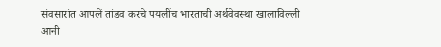संवसारांत आपलें तांडव करचे पयलींच भारताची अर्थवेवस्था खालाविल्ली आनी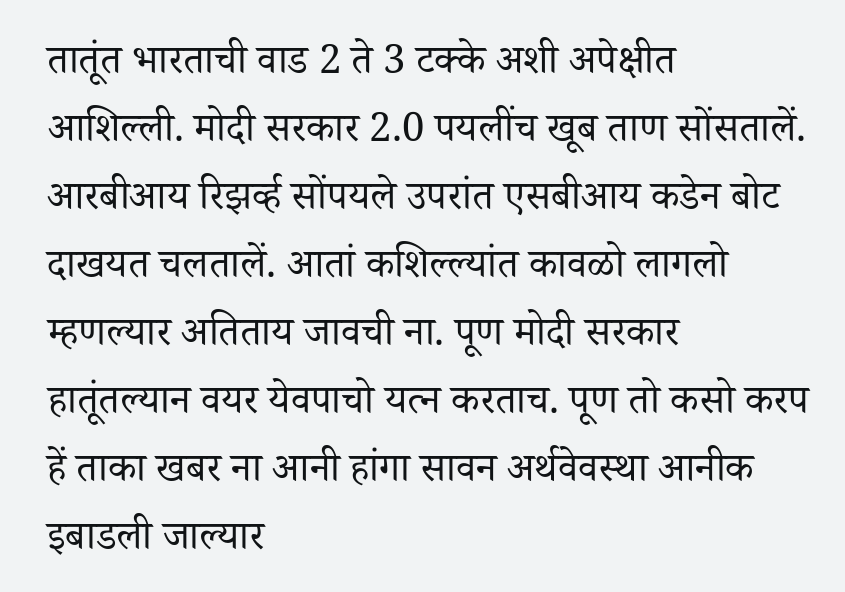तातूंत भारताची वाड 2 ते 3 टक्के अशी अपेक्षीत आशिल्ली. मोदी सरकार 2.0 पयलींच खूब ताण सोंसतालें. आरबीआय रिझर्व्ह सोंपयले उपरांत एसबीआय कडेन बोट दाखयत चलतालें. आतां कशिल्ल्यांत कावळो लागलो म्हणल्यार अतिताय जावची ना. पूण मोदी सरकार हातूंतल्यान वयर येवपाचो यत्न करताच. पूण तो कसो करप हें ताका खबर ना आनी हांगा सावन अर्थवेवस्था आनीक इबाडली जाल्यार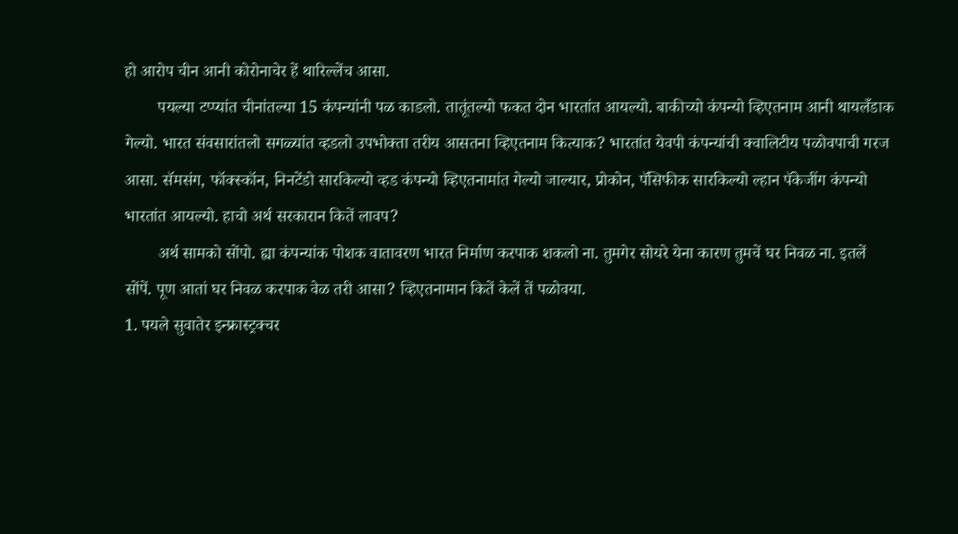हो आरोप चीन आनी कोरोनाचेर हें थारिल्लेंच आसा.
        पयल्या टप्प्यांत चीनांतल्या 15 कंपन्यांनी पळ काडलो. तातूंतल्यो फकत दोन भारतांत आयल्यो. बाकीच्यो कंपन्यो व्हिएतनाम आनी थायलँडाक गेल्यो. भारत संवसारांतलो सगळ्यांत व्हडलो उपभोक्ता तरीय आसतना व्हिएतनाम कित्याक? भारतांत येवपी कंपन्यांची क्वालिटीय पळोवपाची गरज आसा. सॅमसंग, फॉक्स्कॉन, निनटेंडो सारकिल्यो व्हड कंपन्यो व्हिएतनामांत गेल्यो जाल्यार, प्रोकोन, पॅसिफीक सारकिल्यो ल्हान पॅकेजींग कंपन्यो भारतांत आयल्यो. हाचो अर्थ सरकारान कितें लावप?
        अर्थ सामको सोंपो. ह्या कंपन्यांक पोशक वातावरण भारत निर्माण करपाक शकलो ना. तुमगेर सोयरे येना कारण तुमचें घर निवळ ना. इतलें सोंपें. पूण आतां घर निवळ करपाक वेळ तरी आसा? व्हिएतनामान कितें केलें तें पळोवया.
1. पयले सुवातेर इन्फ्रास्ट्रक्चर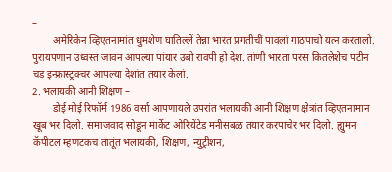–
        अमेरिकेन व्हिएतनामांत धुमशेण घातिल्लें तेन्ना भारत प्रगतीचीं पावलां गाठपाचो यत्न करतालो. पुरायपणान उध्वस्त जावन आपल्या पांयार उबो रावपी हो देश. तांणी भारता परस कितलेशेच पटीन चड इन्फ्रास्ट्रक्चर आपल्या देशांत तयार केलां.
2. भलायकी आनी शिक्षण –
        डोई मोई रिफॉर्म 1986 वर्सा आपणायले उपरांत भलायकी आनी शिक्षण क्षेत्रांत व्हिएतनामान खूब भर दिलो. समाजवाद सोडून मार्केट ओरियेंटेड मनीसबळ तयार करपाचेर भर दिलो. ह्युमन कॅपीटल म्हणटकच तातूंत भलायकी, शिक्षण, न्युट्रीशन,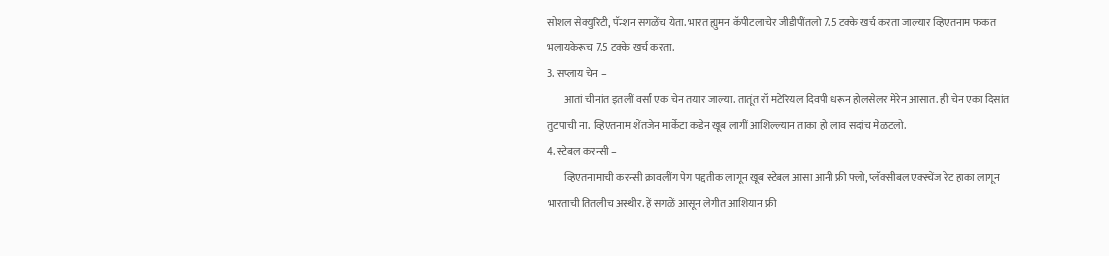सोशल सेक्युरिटी, पॅन्शन सगळेंच येता. भारत ह्युमन कॅपीटलाचेर जीडीपींतलो 7.5 टक्के खर्च करता जाल्यार व्हिएतनाम फकत भलायकेरूच 7.5 टक्के खर्च करता.
3. सप्लाय चेन –
        आतां चीनांत इतलीं वर्सां एक चेन तयार जाल्या. तातूंत रॉ मटेरियल दिवपी धरून होलसेलर मेरेन आसात. ही चेन एका दिसांत तुटपाची ना. व्हिएतनाम शेंतजेन मार्केटा कडेन खूब लागीं आशिल्ल्यान ताका हो लाव सदांच मेळटलो.
4. स्टेबल करन्सी –
        व्हिएतनामाची करन्सी क्रावलींग पेग पद्दतीक लागून खूब स्टेबल आसा आनी फ्री फ्लो, प्लॅक्सीबल एक्स्चेंज रेट हाका लागून भारताची तितलीच अस्थीर. हें सगळें आसून लेगीत आशियान फ्री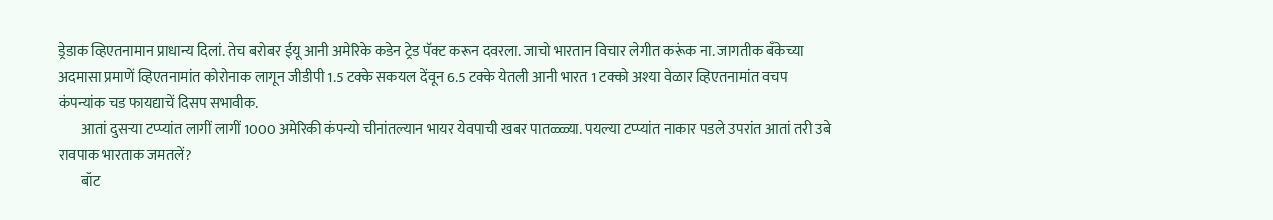ड्रेडाक व्हिएतनामान प्राधान्य दिलां. तेच बरोबर ईयू आनी अमेरिके कडेन ट्रेड पॅक्ट करून दवरला. जाचो भारतान विचार लेगीत करूंक ना. जागतीक बँकेच्या अदमासा प्रमाणें व्हिएतनामांत कोरोनाक लागून जीडीपी 1.5 टक्के सकयल देंवून 6.5 टक्के येतली आनी भारत 1 टक्को अश्या वेळार व्हिएतनामांत वचप कंपन्यांक चड फायद्याचें दिसप सभावीक.
        आतां दुसर्‍या टप्प्यांत लागीं लागीं 1000 अमेरिकी कंपन्यो चीनांतल्यान भायर येवपाची खबर पातळ्ळ्या. पयल्या टप्प्यांत नाकार पडले उपरांत आतां तरी उबे रावपाक भारताक जमतलें?
        बॉट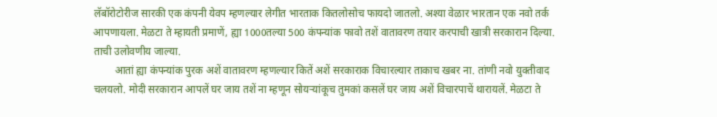लॅबॉरोटोरीज सारकी एक कंपनी येवप म्हणल्यार लेगीत भारताक कितलोसोच फायदो जातलो. अश्या वेळार भारतान एक नवो तर्क आपणायला. मेळटा ते म्हायती प्रमाणें, ह्या 1000तल्या 500 कंपन्यांक फावो तशें वातावरण तयार करपाची खात्री सरकारान दिल्या. ताची उलोवणीय जाल्या.
        आतां ह्या कंपन्यांक पुरक अशें वातावरण म्हणल्यार कितें अशें सरकाराक विचारल्यार ताकाच खबर ना. तांणी नवो युक्तीवाद चलयलो. मोदी सरकारान आपलें घर जाय तशें ना म्हणून सोयर्‍यांकूच तुमकां कसलें घर जाय अशें विचारपाचें थारायलें. मेळटा ते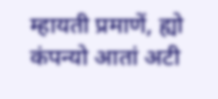म्हायती प्रमाणें, ह्यो कंपन्यो आतां अटी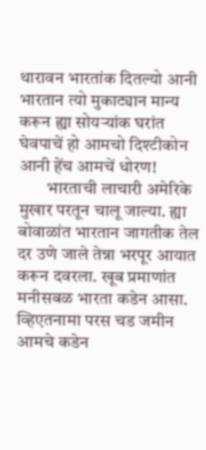थारावन भारतांक दितल्यो आनी भारतान त्यो मुकाट्यान मान्य करून ह्या सोयर्‍यांक घरांत घेवपाचें हो आमचो दिश्टीकोन आनी हेंच आमचें धोरण!
        भारताची लाचारी अमेरिके मुखार परतून चालू जाल्या. ह्या बोवाळांत भारतान जागतीक तेल दर उणे जाले तेन्ना भरपूर आयात करून दवरला. खूब प्रमाणांत मनीसबळ भारता कडेन आसा. व्हिएतनामा परस चड जमीन आमचे कडेन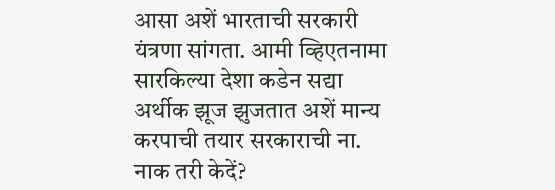आसा अशें भारताची सरकारी यंत्रणा सांगता. आमी व्हिएतनामा सारकिल्या देशा कडेन सद्या अर्थीक झूज झुजतात अशें मान्य करपाची तयार सरकाराची ना. नाक तरी केदें?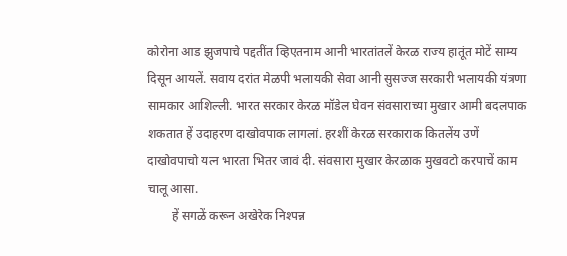कोरोना आड झुजपाचे पद्दतींत व्हिएतनाम आनी भारतांतलें केरळ राज्य हातूंत मोटें साम्य दिसून आयलें. सवाय दरांत मेळपी भलायकी सेवा आनी सुसज्ज सरकारी भलायकी यंत्रणा सामकार आशिल्ली. भारत सरकार केरळ मॉडेल घेवन संवसाराच्या मुखार आमी बदलपाक शकतात हें उदाहरण दाखोवपाक लागलां. हरशीं केरळ सरकाराक कितलेंय उणें दाखोवपाचो यत्न भारता भितर जावं दी. संवसारा मुखार केरळाक मुखवटो करपाचें काम चालू आसा.
        हें सगळें करून अखेरेक निश्पन्न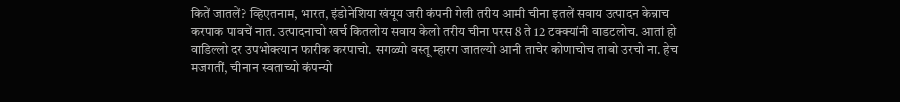कितें जातलें? व्हिएतनाम, भारत, इंडोनेशिया खंयूय जरी कंपनी गेली तरीय आमी चीना इतलें सवाय उत्पादन केन्नाच करपाक पावचें नात. उत्पादनाचो खर्च कितलोय सवाय केलो तरीय चीना परस 8 ते 12 टक्क्यांनी वाडटलोच. आतां हो वाडिल्लो दर उपभोक्त्यान फारीक करपाचो. सगळ्यो वस्तू म्हारग जातल्यो आनी ताचेर कोणाचोच ताबो उरचो ना. हेच मजगतीं, चीनान स्वताच्यो कंपन्यो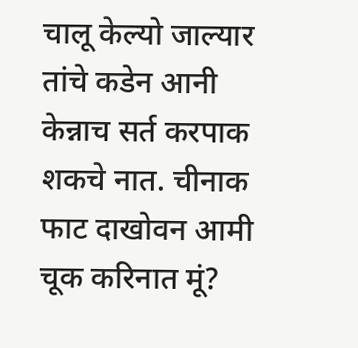चालू केल्यो जाल्यार तांचे कडेन आनी केन्नाच सर्त करपाक शकचे नात. चीनाक फाट दाखोवन आमी चूक करिनात मूं?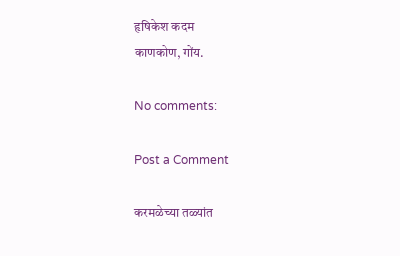हृषिकेश कदम
काणकोण, गोंय.

No comments:

Post a Comment

करमळेच्या तळ्यांत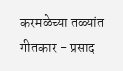करमळेच्या तळ्यांत  गीतकार - प्रसाद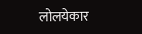लोलयेकार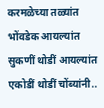करमळेच्या तळ्यांत भोंवडेक आयल्यांत सुकणीं थोडीं आयल्यांत एकोडीं थोडीं चोंब्यांनी..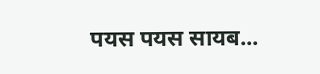पयस पयस सायब...